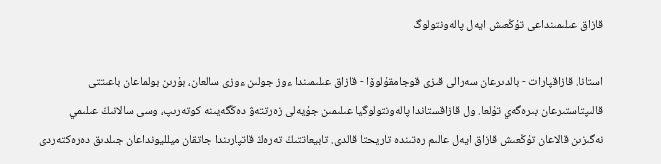قازاق عىلىمىنداعى تۇڭعىش ايەل پالەونتولوگ

استانا. قازاقپارات - بالدىرعان سەرالى قىزى قوجامقۇلوۆا - قازاق عىلىمىندا ءوز جولىن ءوزى سالعان، بۇرىن بولماعان باعىتتى قالىپتاستىرعان بىرەگەي تۇلعا. ول قازاقستاندا پالەونتولوگيا عىلىمىن جۇيەلى زەرتتەۋ دەڭگەيىنە كوتەرىپ، وسى سالانىڭ عىلىمي نەگىزىن قالاعان تۇڭعىش قازاق ايەل عالىم رەتىندە تاريحتا قالدى. تابيعاتتىڭ تەرەڭ قاتپارىندا جاتقان ميلليونداعان جىلدىق دەرەكتەردى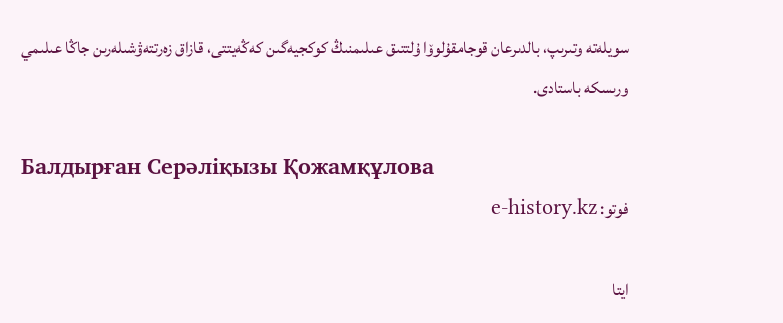سويلەتە وتىرىپ، بالدىرعان قوجامقۇلوۆا ۇلتتىق عىلىمنىڭ كوكجيەگىن كەڭەيتتى، قازاق زەرتتەۋشىلەرىن جاڭا عىلىمي ورىسكە باستادى.

Балдырған Серәліқызы Қожамқұлова
فوتو: e-history.kz

ايتا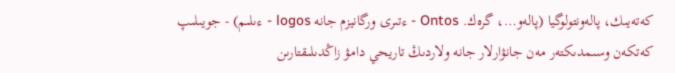كەتەيىك، پالەونتولوگيا (پالەو…، گرەك. Ontos - ءتىرى ورگانيزم جانە logos - ءىلىم) - جويىلىپ كەتكەن وسىمدىكتەر مەن جانۋارلار جانە ولاردىڭ تاريحي دامۋ زاڭدىلىقتارىن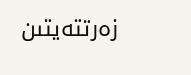زەرتتەيتىن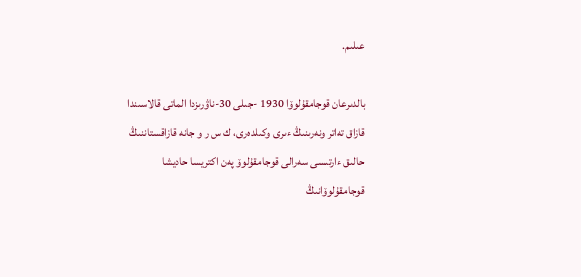عىلىم.

بالدىرعان قوجامقۇلوۆا 1930 -جىلى 30-ناۋرىزدا الماتى قالاسىندا قازاق تەاتر ونەرىنىڭ ءىرى وكىلدەرى، ك س ر و جانە قازاقستاننىڭ حالىق ءارتىسى سەرالى قوجامقۇلوۆ پەن اكتريسا حاديشا قوجامقۇلوۆانىڭ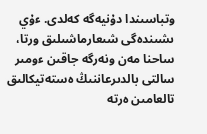وتباسىندا دۇنيەگە كەلدى. ءۇي ىشىندەگى شىعارماشىلىق ورتا، ساحنا مەن ونەرگە جاقىن ءومىر سالتى بالدىرعاننىڭ ەستەتيكالىق تالعامىن ەرتە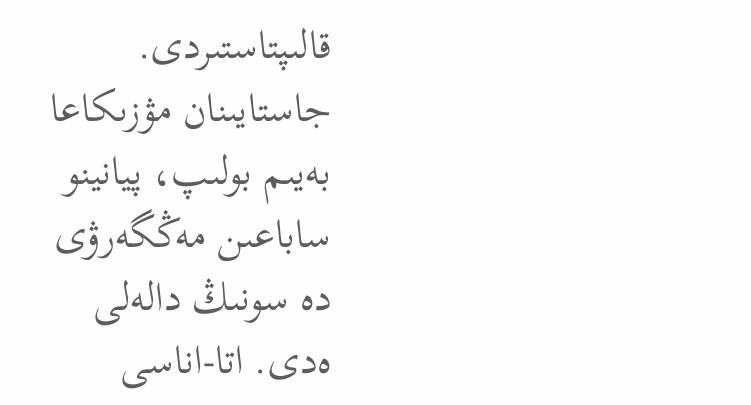قالىپتاستىردى. جاستايىنان مۋزىكاعا بەيىم بولىپ، پيانينو ساباعىن مەڭگەرۋى دە سونىڭ دالەلى ەدى. اتا-اناسى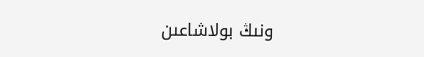ونىڭ بولاشاعىن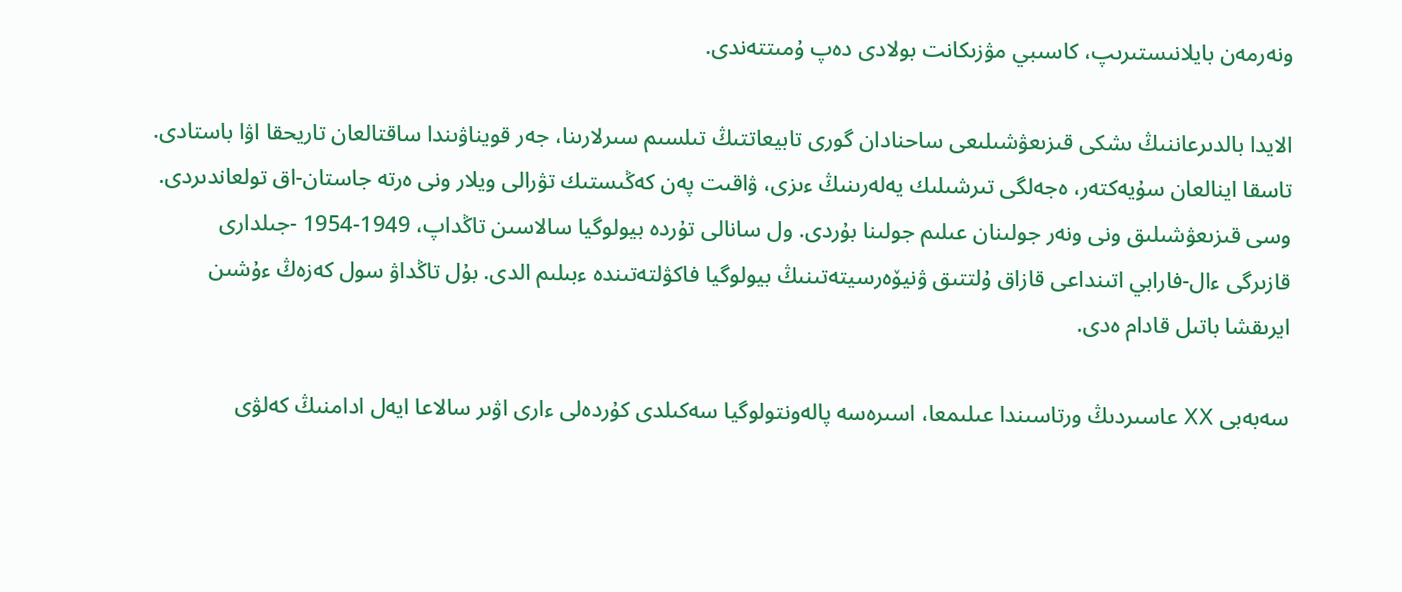ونەرمەن بايلانىستىرىپ، كاسىبي مۋزىكانت بولادى دەپ ۇمىتتەندى.

الايدا بالدىرعاننىڭ ىشكى قىزىعۋشىلىعى ساحنادان گورى تابيعاتتىڭ تىلسىم سىرلارىنا، جەر قويناۋىندا ساقتالعان تاريحقا اۋا باستادى. تاسقا اينالعان سۇيەكتەر، ەجەلگى تىرشىلىك يەلەرىنىڭ ءىزى، ۋاقىت پەن كەڭىستىك تۋرالى ويلار ونى ەرتە جاستان-اق تولعاندىردى. وسى قىزىعۋشىلىق ونى ونەر جولىنان عىلىم جولىنا بۇردى. ول سانالى تۇردە بيولوگيا سالاسىن تاڭداپ، 1949-1954 -جىلدارى قازىرگى ءال-فارابي اتىنداعى قازاق ۇلتتىق ۋنيۆەرسيتەتىنىڭ بيولوگيا فاكۋلتەتىندە ءبىلىم الدى. بۇل تاڭداۋ سول كەزەڭ ءۇشىن ايرىقشا باتىل قادام ەدى.

سەبەبى ⅩⅩ عاسىردىڭ ورتاسىندا عىلىمعا، اسىرەسە پالەونتولوگيا سەكىلدى كۇردەلى ءارى اۋىر سالاعا ايەل ادامنىڭ كەلۋى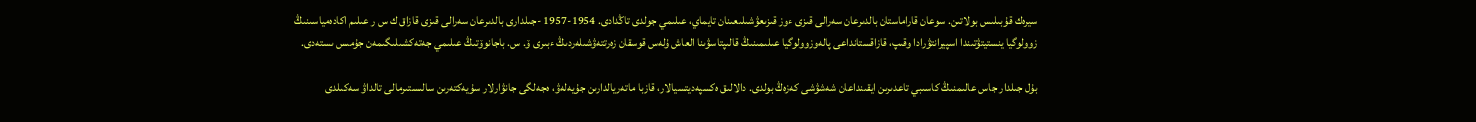سيرەك قۇبىلىس بولاتىن. سوعان قاراماستان بالدىرعان سەرالى قىزى ءوز قىزىعۋشىلىعىنان تايماي، عىلىمي جولدى تاڭدادى. 1954-1957 -جىلدارى بالدىرعان سەرالى قىزى قازاق ك س ر عىلىم اكادەمياسىنىڭ زوولوگيا ينستيتۋتىندا اسپيرانتۋرادا وقىپ، قازاقستانداعى پالەوزوولوگيا عىلىمىنىڭ قالىپتاسۋىنا العاش ۇلەس قوسقان زەرتتەۋشىلەردىڭ ءبىرى ۆ. س. باجانوۆتىڭ عىلىمي جەتەكشىلىگىمەن جۇمىس ىستەدى.

بۇل جىلدار جاس عالىمنىڭ كاسىبي تاعدىرىن ايقىنداعان شەشۋشى كەزەڭ بولدى. دالالىق ەكسپەديتسيالار، قازبا ماتەريالدارىن جۇيەلەۋ، ەجەلگى جانۋارلار سۇيەكتەرىن سالىستىرمالى تالداۋ سەكىلدى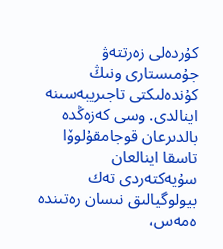كۇردەلى زەرتتەۋ جۇمىستارى ونىڭ كۇندەلىكتى تاجىريبەسىنە اينالدى. وسى كەزەڭدە بالدىرعان قوجامقۇلوۆا تاسقا اينالعان سۇيەكتەردى تەك بيولوگيالىق نىسان رەتىندە ەمەس،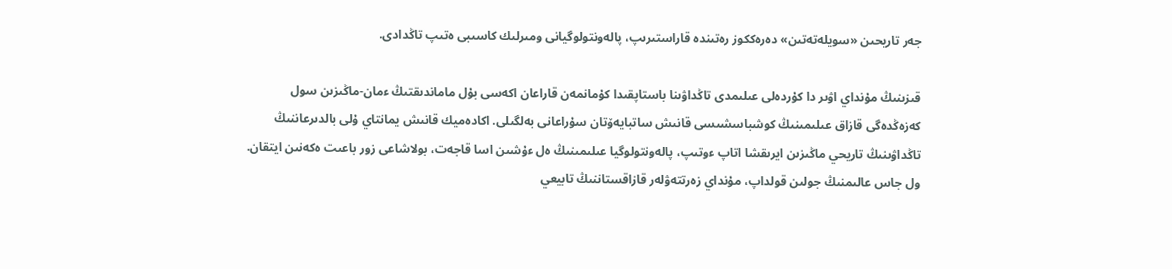جەر تاريحىن «سويلەتەتىن» دەرەككوز رەتىندە قاراستىرىپ، پالەونتولوگيانى ومىرلىك كاسىبى ەتىپ تاڭدادى.

قىزىنىڭ مۇنداي اۋىر دا كۇردەلى عىلىمدى تاڭداۋىنا باستاپقىدا كۇمانمەن قاراعان اكەسى بۇل ماماندىقتىڭ ءمان-ماڭىزىن سول كەزەڭدەگى قازاق عىلىمىنىڭ كوشباسشىسى قانىش ساتبايەۆتان سۇراعانى بەلگىلى. اكادەميك قانىش يمانتاي ۇلى بالدىرعاننىڭ تاڭداۋىنىڭ تاريحي ماڭىزىن ايرىقشا اتاپ ءوتىپ، پالەونتولوگيا عىلىمىنىڭ ەل ءۇشىن اسا قاجەت، بولاشاعى زور باعىت ەكەنىن ايتقان. ول جاس عالىمنىڭ جولىن قولداپ، مۇنداي زەرتتەۋلەر قازاقستاننىڭ تابيعي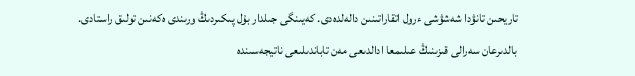تاريحىن تانۋدا شەشۋشى ءرول اتقاراتىنىن دالەلدەدى. كەيىنگى جىلدار بۇل پىكىردىڭ ورىندى ەكەنىن تولىق راستادى. بالدىرعان سەرالى قىزىنىڭ عىلىمعا ادالدىعى مەن تاباندىلىعى ناتيجەسىندە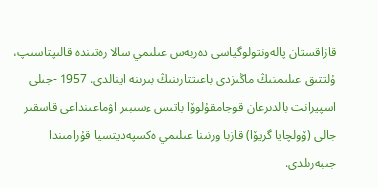قازاقستان پالەونتولوگياسى دەربەس عىلىمي سالا رەتىندە قالىپتاسىپ، ۇلتتىق عىلىمنىڭ ماڭىزدى باعىتتارىنىڭ بىرىنە اينالدى. 1957 -جىلى اسپيرانت بالدىرعان قوجامقۇلوۆا باتىس ءسىبىر اۋماعىنداعى قاسقىر جالى (ۆولچايا گريۆا) قازبا ورنىنا عىلىمي ەكسپەديتسيا قۇرامىندا جىبەرىلدى.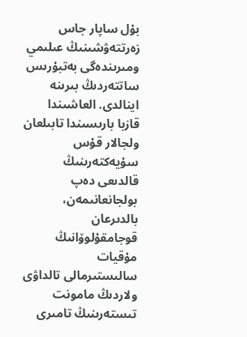بۇل ساپار جاس زەرتتەۋشىنىڭ عىلىمي ومىرىندەگى بەتبۇرىس ساتتەردىڭ بىرىنە اينالدى. العاشىندا قازبا بارىسىندا تابىلعان ولجالار قۇس سۇيەكتەرىنىڭ قالدىعى دەپ بولجانعانىمەن، بالدىرعان قوجامقۇلوۆانىڭ مۇقيات سالىستىرمالى تالداۋى ولاردىڭ مامونت تىستەرىنىڭ تامىرى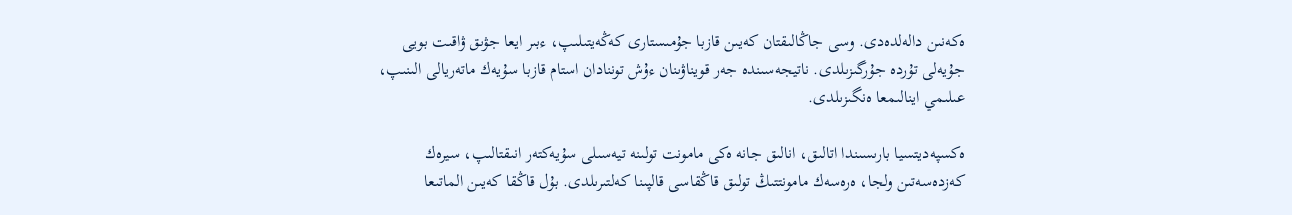ەكەنىن دالەلدەدى. وسى جاڭالىقتان كەيىن قازبا جۇمىستارى كەڭەيتىلىپ، ءبىر ايعا جۋىق ۋاقىت بويى جۇيەلى تۇردە جۇرگىزىلدى. ناتيجەسىندە جەر قويناۋىنان ءۇش توننادان استام قازبا سۇيەك ماتەريالى الىنىپ، عىلىمي اينالىمعا ەنگىزىلدى.

ەكسپەديتسيا بارىسىندا اتالىق، انالىق جانە ەكى مامونت تولىنە تيەسىلى سۇيەكتەر انىقتالىپ، سيرەك كەزدەسەتىن ولجا، ەرەسەك مامونتتىڭ تولىق قاڭقاسى قالپىنا كەلتىرىلدى. بۇل قاڭقا كەيىن الماتىعا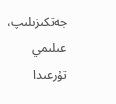جەتكىزىلىپ، عىلىمي تۇرعىدا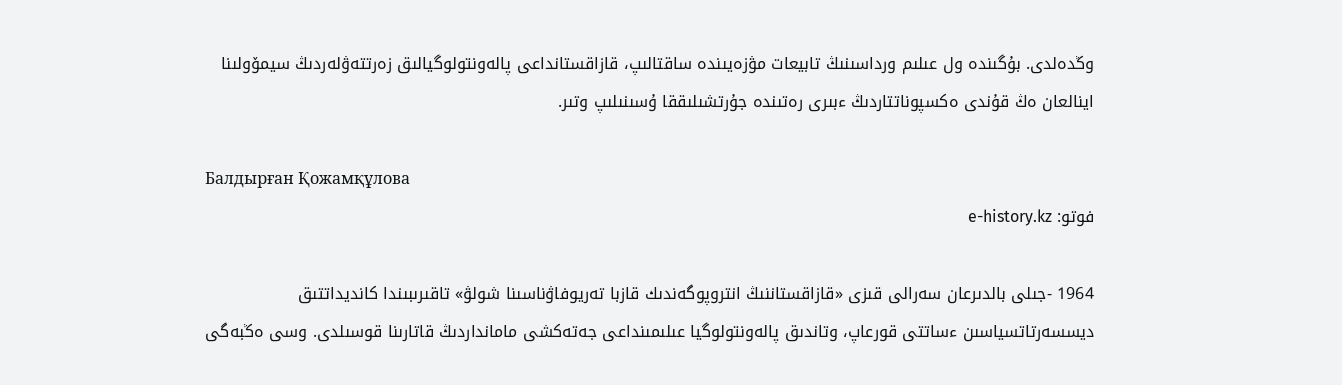وڭدەلدى. بۇگىندە ول عىلىم ورداسىنىڭ تابيعات مۋزەيىندە ساقتالىپ، قازاقستانداعى پالەونتولوگيالىق زەرتتەۋلەردىڭ سيمۆولىنا اينالعان ەڭ قۇندى ەكسپوناتتاردىڭ ءبىرى رەتىندە جۇرتشىلىققا ۇسىنىلىپ وتىر.

Балдырған Қожамқұлова
فوتو: e-history.kz

1964 -جىلى بالدىرعان سەرالى قىزى «قازاقستاننىڭ انتروپوگەندىك قازبا تەريوفاۋناسىنا شولۋ» تاقىرىبىندا كانديداتتىق ديسسەرتاتسياسىن ءساتتى قورعاپ، وتاندىق پالەونتولوگيا عىلىمىنداعى جەتەكشى مامانداردىڭ قاتارىنا قوسىلدى. وسى ەڭبەگى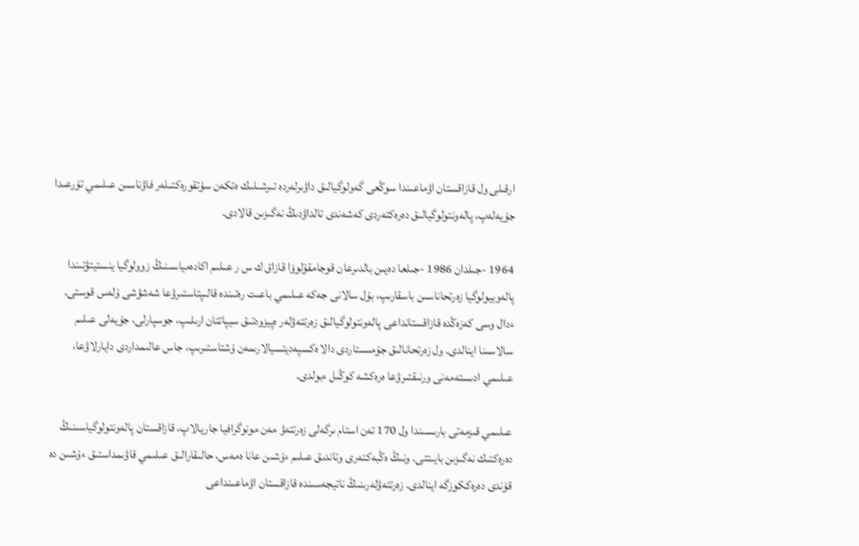ارقىلى ول قازاقستان اۋماعىندا سوڭعى گەولوگيالىق داۋىرلەردە تىرشىلىك ەتكەن سۇتقورەكتىلەر فاۋناسىن عىلىمي تۇرعىدا جۇيەلەپ، پالەونتولوگيالىق دەرەكتەردى كەشەندى تالداۋدىڭ نەگىزىن قالادى.

1964 -جىلدان 1986 -جىلعا دەيىن بالدىرعان قوجامقۇلوۆا قازاق ك س ر عىلىم اكادەمياسىنىڭ زوولوگيا ينستيتۋتىندا پالەوبيولوگيا زەرتحاناسىن باسقارىپ، بۇل سالانى جەكە عىلىمي باعىت رەتىندە قالىپتاستىرۋعا شەشۋشى ۇلەس قوستى. ءدال وسى كەزەڭدە قازاقستانداعى پالەونتولوگيالىق زەرتتەۋلەر ەپيزودتىق سيپاتتان ارىلىپ، جوسپارلى، جۇيەلى عىلىم سالاسىنا اينالدى. ول زەرتحانالىق جۇمىستاردى دالا ەكسپەديتسيالارىمەن ۇشتاستىرىپ، جاس عالىمداردى دايارلاۋعا، عىلىمي ادىستەمەنى ورنىقتىرۋعا ەرەكشە كوڭىل ءبولدى.

عىلىمي قىزمەتى بارىسىندا ول 170 تەن استام ىرگەلى زەرتتەۋ مەن مونوگرافيا جاريالاپ، قازاقستان پالەونتولوگياسىنىڭ دەرەكتىك نەگىزىن بايىتتى. ونىڭ ەڭبەكتەرى وتاندىق عىلىم ءۇشىن عانا ەمەس، حالىقارالىق عىلىمي قاۋىمداستىق ءۇشىن دە قۇندى دەرەككوزگە اينالدى. زەرتتەۋلەرىنىڭ ناتيجەسىندە قازاقستان اۋماعىنداعى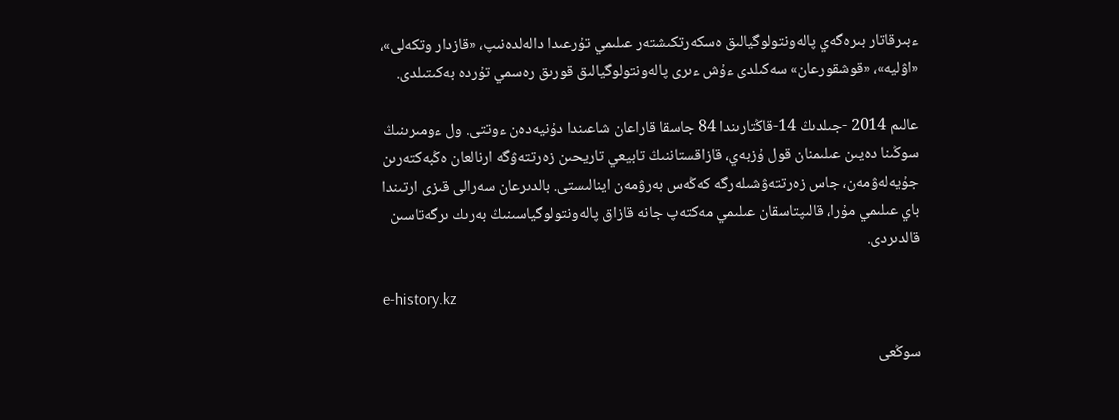ءبىرقاتار بىرەگەي پالەونتولوگيالىق ەسكەرتكىشتەر عىلىمي تۇرعىدا دالەلدەنىپ، «قازدار وتكەلى»، «اۋليە»، «قوشقورعان» سەكىلدى ءۇش ءىرى پالەونتولوگيالىق قورىق رەسمي تۇردە بەكىتىلدى.

عالىم 2014 -جىلدىڭ 14-قاڭتارىندا 84 جاسقا قاراعان شاعىندا دۇنيەدەن ءوتتى. ول ءومىرىنىڭ سوڭىنا دەيىن عىلىمنان قول ۇزبەي، قازاقستاننىڭ تابيعي تاريحىن زەرتتەۋگە ارنالعان ەڭبەكتەرىن جۇيەلەۋمەن، جاس زەرتتەۋشىلەرگە كەڭەس بەرۋمەن اينالىستى. بالدىرعان سەرالى قىزى ارتىندا باي عىلىمي مۇرا، قالىپتاسقان عىلىمي مەكتەپ جانە قازاق پالەونتولوگياسىنىڭ بەرىك ىرگەتاسىن قالدىردى.

e-history.kz

سوڭعى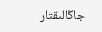جاڭالىقتار